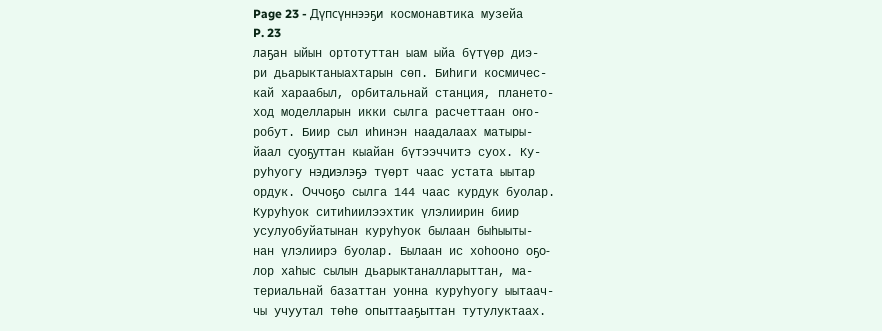Page 23 - Дүпсүннээҕи космонавтика музейа
P. 23
лаҕан ыйын ортотуттан ыам ыйа бүтүөр диэ-
ри дьарыктаныахтарын сөп. Биһиги космичес-
кай хараабыл, орбитальнай станция, плането-
ход моделларын икки сылга расчеттаан оҥо-
робут. Биир сыл иһинэн наадалаах матыры-
йаал суоҕуттан кыайан бүтээччитэ суох. Ку-
руһуогу нэдиэлэҕэ түөрт чаас устата ыытар
ордук. Оччоҕо сылга 144 чаас курдук буолар.
Куруһуок ситиһиилээхтик үлэлиирин биир
усулуобуйатынан куруһуок былаан быһыыты-
нан үлэлиирэ буолар. Былаан ис хоһооно оҕо-
лор хаһыс сылын дьарыктаналларыттан, ма-
териальнай базаттан уонна куруһуогу ыытаач-
чы учуутал төһө опыттааҕыттан тутулуктаах.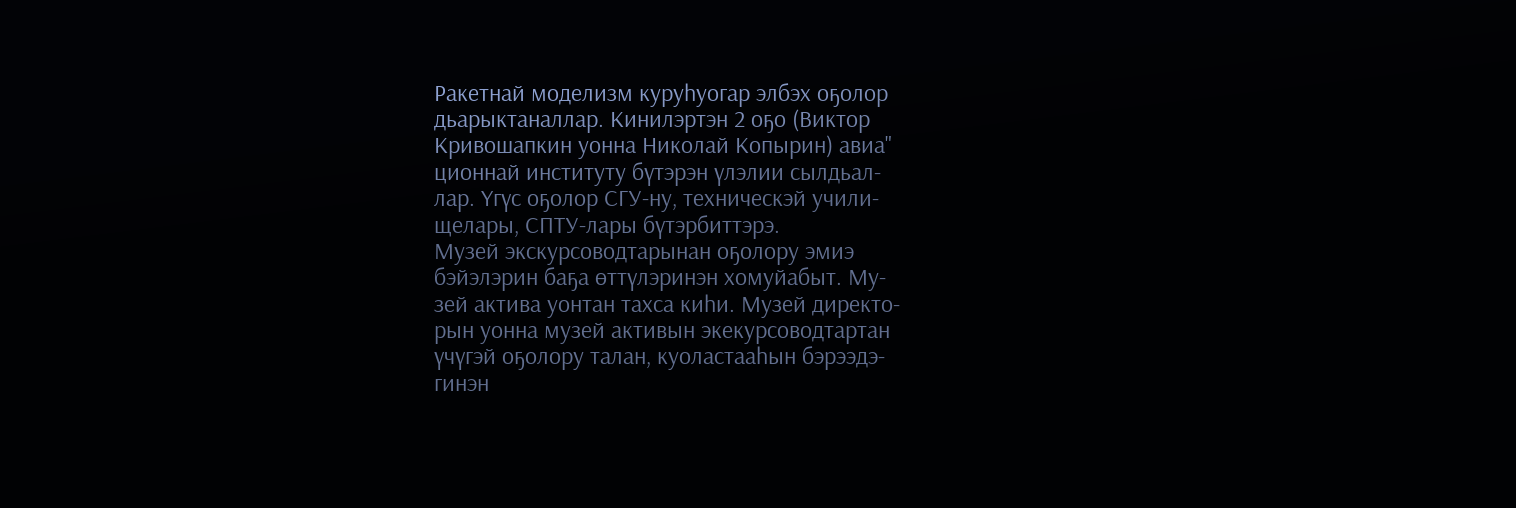Ракетнай моделизм куруһуогар элбэх оҕолор
дьарыктаналлар. Кинилэртэн 2 оҕо (Виктор
Кривошапкин уонна Николай Копырин) авиа"
ционнай институту бүтэрэн үлэлии сылдьал-
лар. Үгүс оҕолор СГУ-ну, техническэй учили-
щелары, СПТУ-лары бүтэрбиттэрэ.
Музей экскурсоводтарынан оҕолору эмиэ
бэйэлэрин баҕа өттүлэринэн хомуйабыт. Му-
зей актива уонтан тахса киһи. Музей директо-
рын уонна музей активын экекурсоводтартан
үчүгэй оҕолору талан, куоластааһын бэрээдэ-
гинэн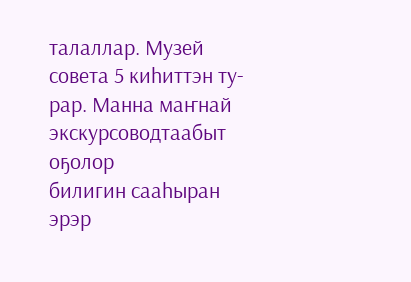талаллар. Музей совета 5 киһиттэн ту-
рар. Манна маҥнай экскурсоводтаабыт оҕолор
билигин сааһыран эрэр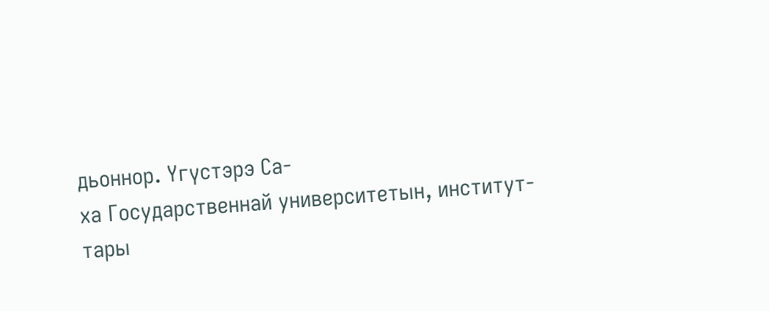дьоннор. Үгүстэрэ Са-
ха Государственнай университетын, институт-
тары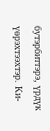бутэрбиттэрэ, үрдүк үөрэхтээхтэр. Ки-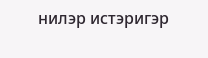нилэр истэригэр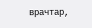врачтар,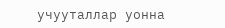учууталлар уонна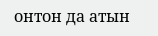онтон да атын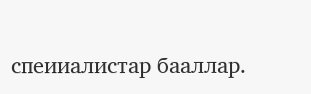спеииалистар бааллар.